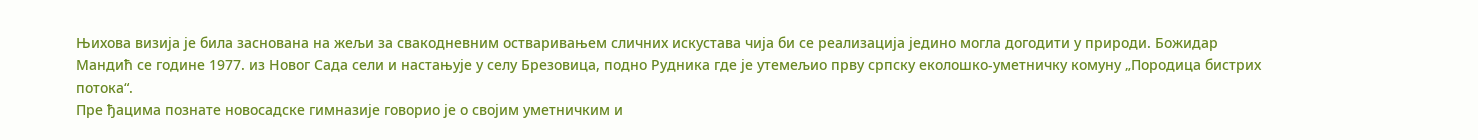Њихова визија је била заснована на жељи за свакодневним остваривањем сличних искустава чија би се реализација једино могла догодити у природи. Божидар Мандић се године 1977. из Новог Сада сели и настањује у селу Брезовица, подно Рудника где је утемељио прву српску еколошко-уметничку комуну „Породица бистрих потока“.
Пре ђацима познате новосадске гимназије говорио је о својим уметничким и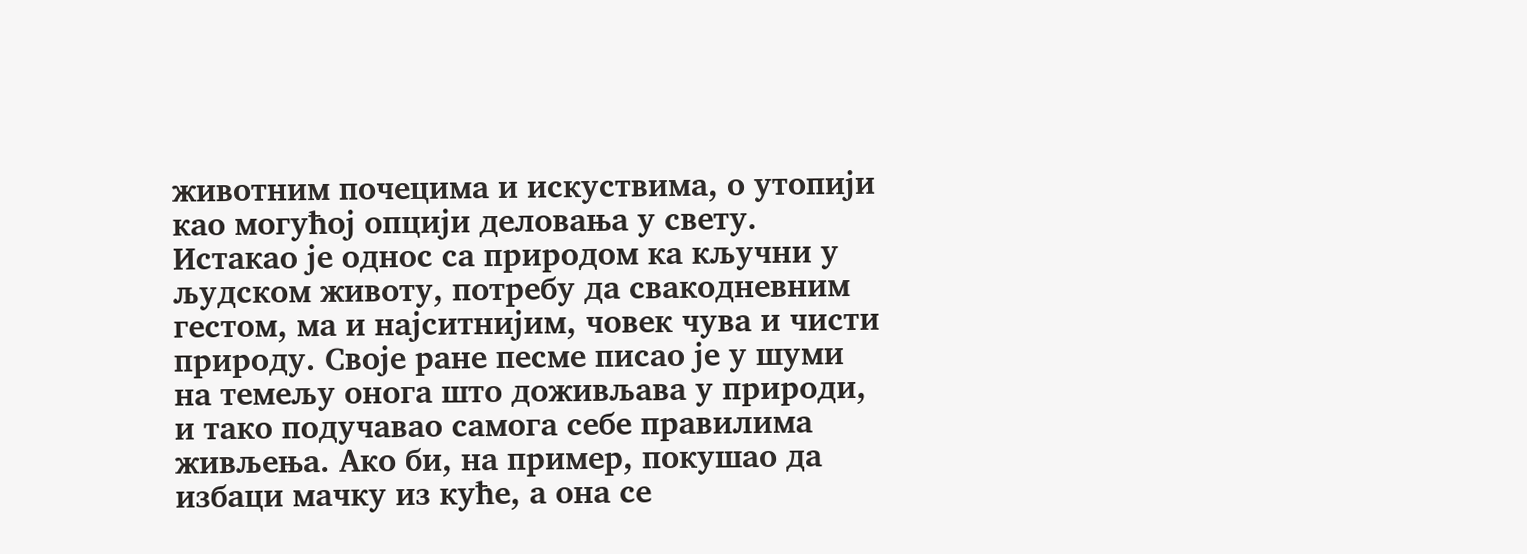животним почецима и искуствима, о утопији као могућој опцији деловања у свету. Истакао је однос са природом ка кључни у људском животу, потребу да свакодневним гестом, ма и најситнијим, човек чува и чисти природу. Своје ране песме писао је у шуми на темељу онога што доживљава у природи, и тако подучавао самога себе правилима живљења. Ако би, на пример, покушао да избаци мачку из куће, а она се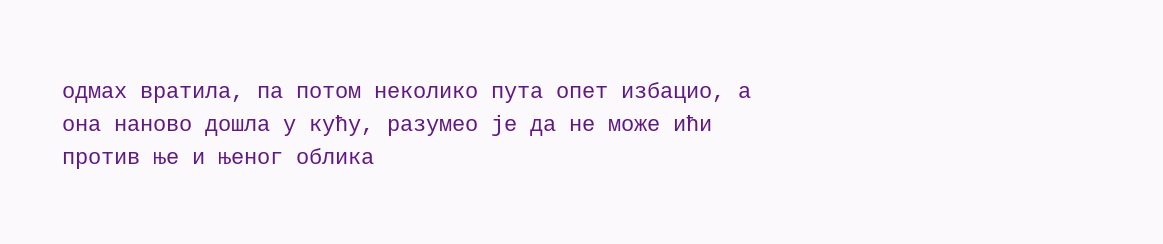одмах вратила, па потом неколико пута опет избацио, а она наново дошла у кућу, разумео је да не може ићи против ње и њеног облика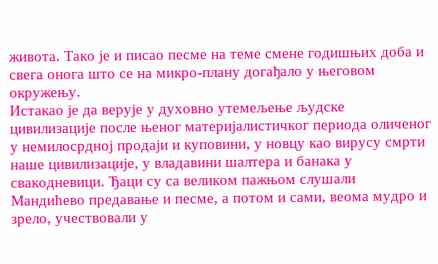живота. Тако је и писао песме на теме смене годишњих доба и свега онога што се на микро-плану догађало у његовом окружењу.
Истакао је да верује у духовно утемељење људске цивилизације после њеног материјалистичког периода оличеног у немилосрдној продаји и куповини, у новцу као вирусу смрти наше цивилизације, у владавини шалтера и банака у свакодневици. Ђаци су са великом пажњом слушали Мандићево предавање и песме, а потом и сами, веома мудро и зрело, учествовали у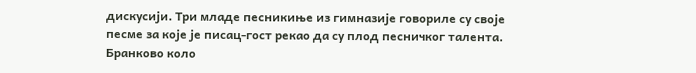дискусији. Три младе песникиње из гимназије говориле су своје песме за које је писац-гост рекао да су плод песничког талента. Бранково коло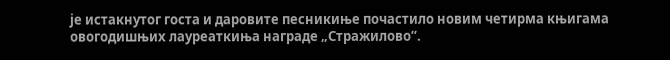је истакнутог госта и даровите песникиње почастило новим четирма књигама овогодишњих лауреаткиња награде „Стражилово“.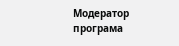Модератор програма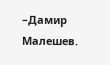–Дамир Малешев.